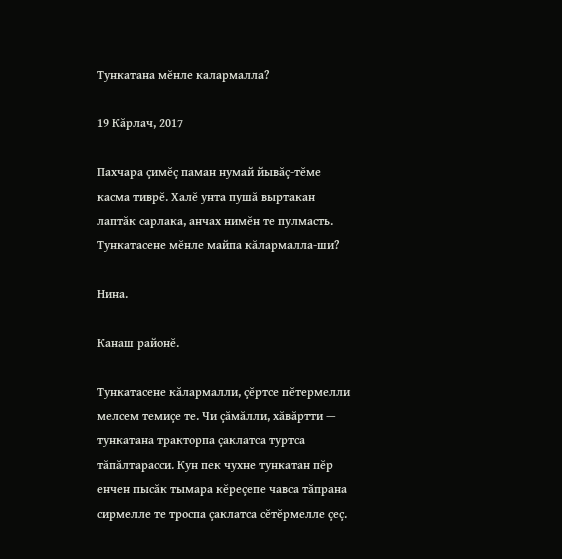Тункатана мĕнле кaлармалла?

19 Кăрлач, 2017

Пахчара çимĕç паман нумай йывăç-тĕме касма тиврĕ. Халĕ унта пушă выртакан лаптăк сарлака, анчах нимĕн те пулмасть. Тункатасене мĕнле майпа кăлармалла-ши?

Нина.

Канаш районĕ.

Тункатасене кăлармалли, çĕртсе пĕтермелли мелсем темиçе те. Чи çăмăлли, хăвăртти — тункатана тракторпа çаклатса туртса тăпăлтарасси. Кун пек чухне тункатан пĕр енчен пысăк тымара кĕреçепе чавса тăпрана сирмелле те троспа çаклатса сĕтĕрмелле çеç.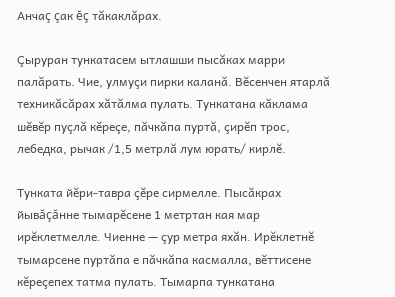Анчаç çак ĕç тăкаклăрах.

Çыруран тункатасем ытлашши пысăках марри палăрать. Чие, улмуçи пирки каланă. Вĕсенчен ятарлă техникăсăрах хăтăлма пулать. Тункатана кăклама шĕвĕр пуçлă кĕреçе, пăчкăпа пуртă, çирĕп трос, лебедка, рычак /1,5 метрлă лум юрать/ кирлĕ.

Тунката йĕри-тавра çĕре сирмелле. Пысăкрах йывăçăнне тымарĕсене 1 метртан кая мар ирĕклетмелле. Чиенне — çур метра яхăн. Ирĕклетнĕ тымарсене пуртăпа е пăчкăпа касмалла, вĕттисене кĕреçепех татма пулать. Тымарпа тункатана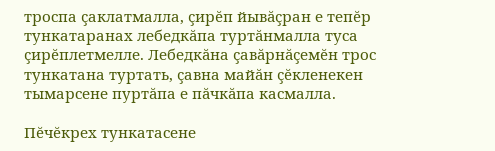троспа çаклатмалла, çирĕп йывăçран е тепĕр тункатаранах лебедкăпа туртăнмалла туса çирĕплетмелле. Лебедкăна çавăрнăçемĕн трос тункатана туртать, çавна майăн çĕкленекен тымарсене пуртăпа е пăчкăпа касмалла.

Пĕчĕкрех тункатасене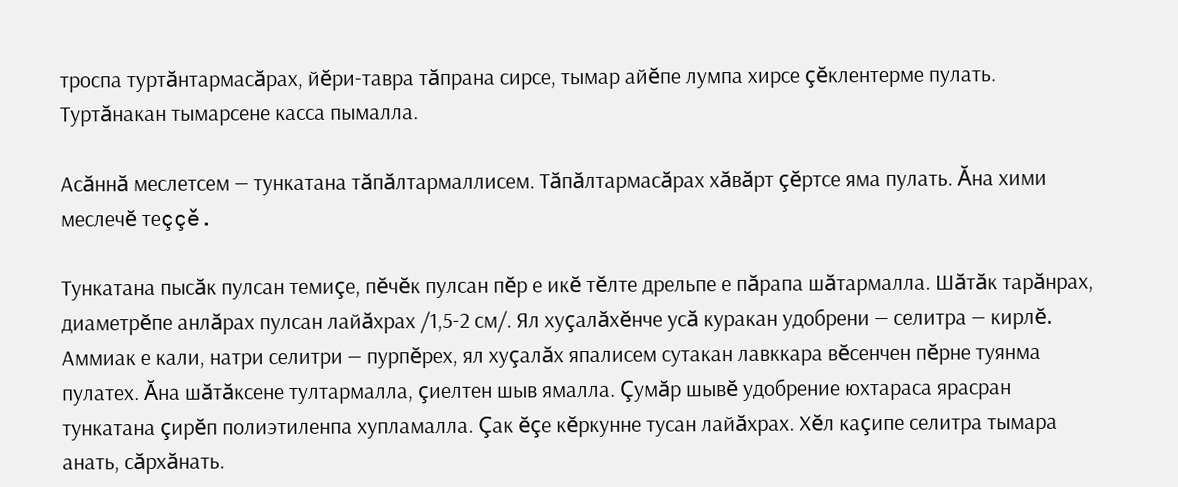троспа туртăнтармасăрах, йĕри-тавра тăпрана сирсе, тымар айĕпе лумпа хирсе çĕклентерме пулать. Туртăнакан тымарсене касса пымалла.

Асăннă меслетсем — тункатана тăпăлтармаллисем. Тăпăлтармасăрах хăвăрт çĕртсе яма пулать. Ăна хими меслечĕ теççĕ.

Тункатана пысăк пулсан темиçе, пĕчĕк пулсан пĕр е икĕ тĕлте дрельпе е пăрапа шăтармалла. Шăтăк тарăнрах, диаметрĕпе анлăрах пулсан лайăхрах /1,5-2 см/. Ял хуçалăхĕнче усă куракан удобрени — селитра — кирлĕ. Аммиак е кали, натри селитри — пурпĕрех, ял хуçалăх япалисем сутакан лавккара вĕсенчен пĕрне туянма пулатех. Ăна шăтăксене тултармалла, çиелтен шыв ямалла. Çумăр шывĕ удобрение юхтараса ярасран тункатана çирĕп полиэтиленпа хупламалла. Çак ĕçе кĕркунне тусан лайăхрах. Хĕл каçипе селитра тымара анать, сăрхăнать.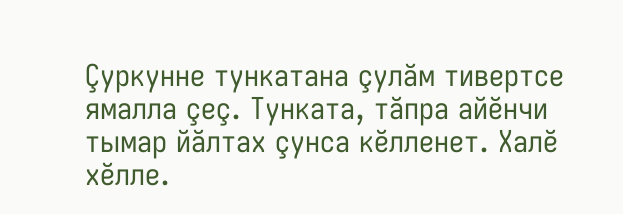Çуркунне тункатана çулăм тивертсе ямалла çеç. Тунката, тăпра айĕнчи тымар йăлтах çунса кĕлленет. Халĕ хĕлле.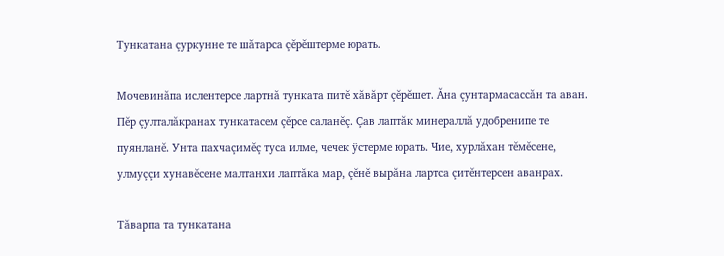Тункатана çуркунне те шăтарса çĕрĕштерме юрать.

Мочевинăпа ислентерсе лартнă тунката питĕ хăвăрт çĕрĕшет. Ăна çунтармасассăн та аван. Пĕр çулталăкранах тункатасем çĕрсе саланĕç. Çав лаптăк минераллă удобренипе те пуянланĕ. Унта пахчаçимĕç туса илме, чечек ÿстерме юрать. Чие, хурлăхан тĕмĕсене, улмуççи хунавĕсене малтанхи лаптăка мар, çĕнĕ вырăна лартса çитĕнтерсен аванрах.

Тăварпа та тункатана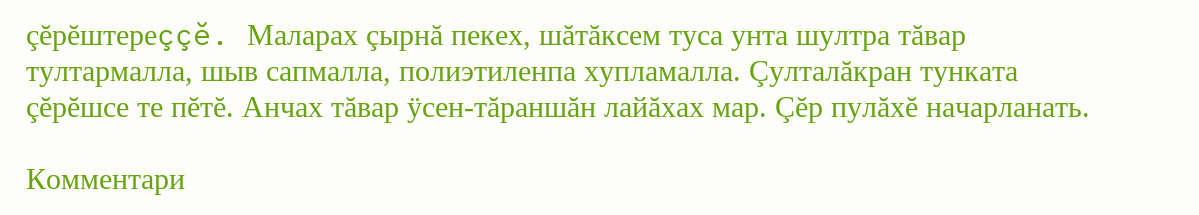çĕрĕштереççĕ. Маларах çырнă пекех, шăтăксем туса унта шултра тăвар тултармалла, шыв сапмалла, полиэтиленпа хупламалла. Çулталăкран тунката çĕрĕшсе те пĕтĕ. Анчах тăвар ÿсен-тăраншăн лайăхах мар. Çĕр пулăхĕ начарланать.

Комментари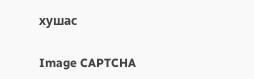хушас

Image CAPTCHA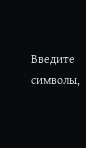Введите символы,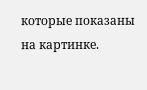которые показаны на картинке.